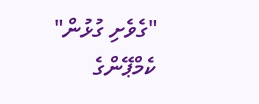"ގެވެށި ގުޅުން" ކެމްޕޭންގެ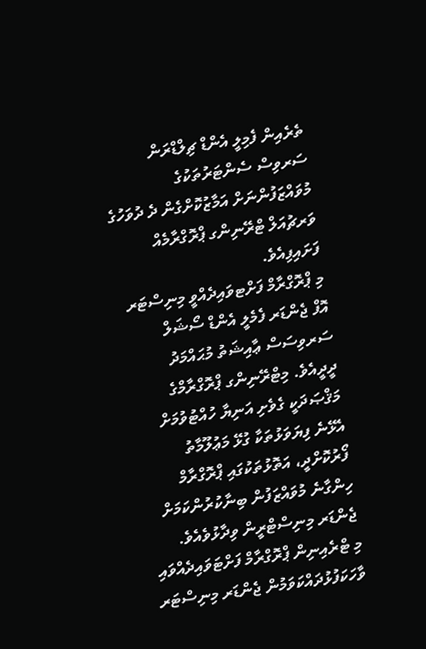ތެރެއިން ފެމިލީ އެންޑް ޗިލްޑްރަން ސަރވިސް ސެންޓަރުތަކުގެ މުވައްޒަފުންނަށް އަމާޒުކޮށްގެން ދެ ދުވަހުގެ ވަރޗުއަލް ޓްރޭނިންގ ޕްރޮގްރާމެއް ފަށައިފިއެވެ.
މި ޕްރޮގްރާމް ފަށްޓވައިދެއްވީ މިނިސްޓަރ އޮފް ޖެންޑަރ ފެމެލީ އެންޑް ސޯޝަލް ސަރވިސަސް ޢާއިޝަތު މުޙައްމަދު ދީދީއެވެ. މިޓްރޭނިންގ ޕްރޮގްރާމްގެ މަޤްޞަދަކީ ގެވެށި އަނިޔާ ހުއްޓުވުމަށް އެޅޭނެ ފިޔަވަޅުތަކާ ގުޅޭ މަޢުލޫމާތު ފޯރުކޮށްދީ، އަތޮޅުތަކުގައި ޕްރޮގްރާމް ހިންގާނެ މުވައްޒަފުން ބިނާކުރުންކަމަށް ޖެންޑަރ މިނިސްޓްރީން ވިދާޅުވެއެވެ.
މި ޓްރެއިނިން ޕްރޮގްރާމް ފަށްޓަވައިދެއްވައި ވާހަކަފުޅުދައްކަވަމުން ޖެންޑަރ މިނިސްޓަރ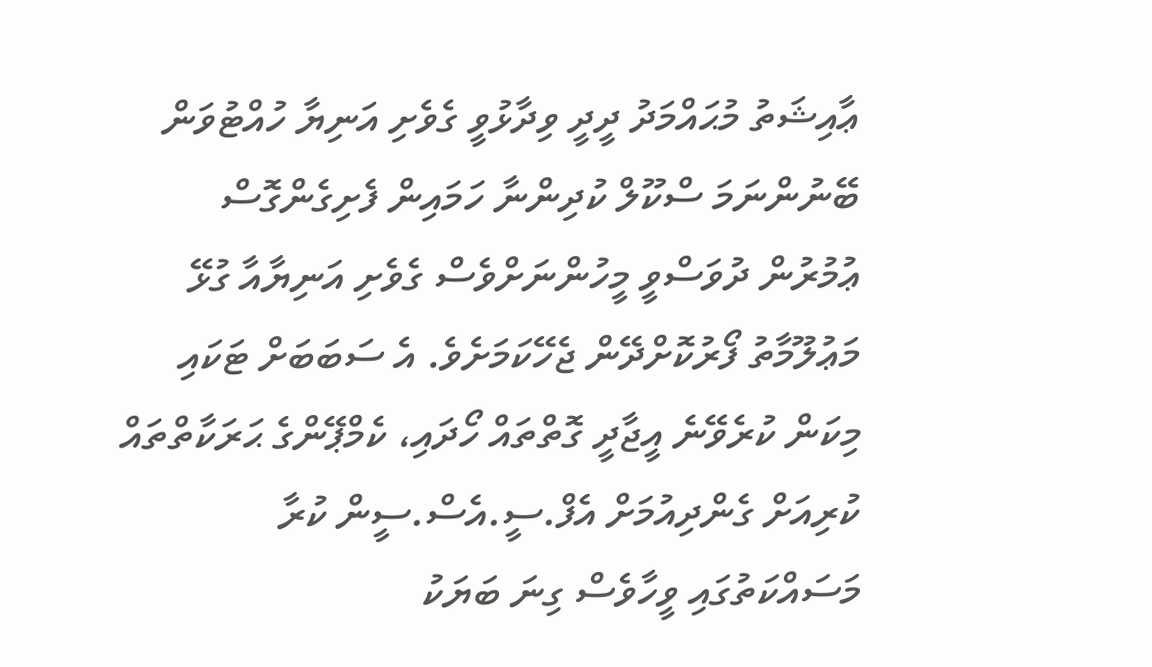ޢާއިޝަތު މުޙައްމަދު ދީދީ ވިދާޅުވީ ގެވެށި އަނިޔާ ހުއްޓުވަން ބޭނުންނަމަ ސްކޫލް ކުދިންނާ ހަމައިން ފެށިގެންގޮސް ޢުމުރުން ދުވަސްވީ މީހުންނަށްވެސް ގެވެށި އަނިޔާއާ ގުޅޭ މަޢުލޫމާތު ފޯރުކޮށްދޭން ޖެހޭކަމަށެވެ. އެ ސަބަބަށް ޓަކައި މިކަން ކުރެވޭނެ އީޖާދީ ގޮތްތައް ހޯދައި، ކެމްޕޭންގެ ޙަރަކާތްތައް ކުރިއަށް ގެންދިއުމަށް އެފް.ސީ.އެސް.ސީން ކުރާ މަސައްކަތުގައި ވީހާވެސް ގިނަ ބަޔަކު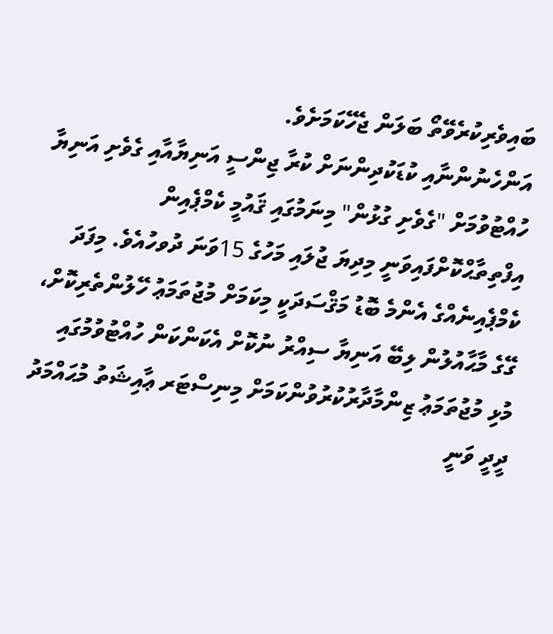ބައިވެރިކުރެވޭތޯ ބަލަން ޖެހޭކަމަށެވެ.
އަންހެނުންނާއި ކުޑަކުދިންނަށް ކުރާ ޖިންސީ އަނިޔާއާއި ގެވެށި އަނިޔާ ހުއްޓުވުމަށް "ގެވެށި ގުޅުން" މިނަމުގައި ޤައުމީ ކެމްޕެއިން އިފްތިތާޙްކޮށްފައިވަނީ މިދިޔަ ޖުލައި މަހުގެ 15ވަނަ ދުވހުއެވެ. މިފަދަ ކެމްޕެއިނެއްގެ އެންމެ ބޮޑު މަޤްސަދަކީ މިކަމަށް މުޖުތަމަޢު ހޭލުންތެރިކޮށް، ގޭގެ މާޙާއުލުން ލިބޭ އަނިޔާ ސިއްރު ނުކޮށް އެކަންކަން ހުއްޓުވުމުގައި މުޅި މުޖުތަމަޢު ޒިންމާދާރުކުރުވުންކަމަށް މިނިސްޓަރ ޢާއިޝަތު މުޙައްމަދު ދީދީ ވަނީ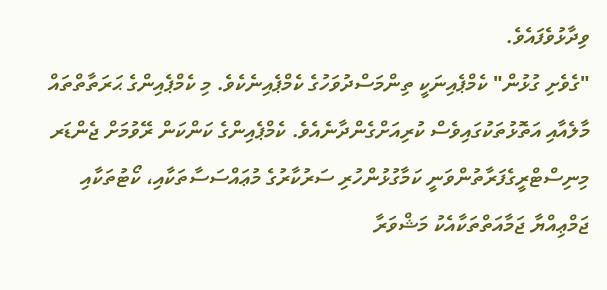ވިދާޅުވެފައެވެ.
"ގެވެށި ގުޅުން" ކެމްޕެއިނަކީ ތިންމަސްދުވަހުގެ ކެމްޕެއިނެކެވެ. މި ކެމްޕެއިންގެ ޙަރަތާތްތައް މާލެއާއި އަތޮޅުތަކުގައިވެސް ކުރިއަށްގެންދާނެއެވެ. ކެމްޕެއިންގެ ކަންކަން ރޭވުމަށް ޖެންޑަރ މިނިސްޓްރީގެފަރާތުންވަނީ ކަމާގުޅުންހުރި ސަރުކާރުގެ މުޢައްސަސާތަކާއި، ކޯޓުތަކާއި ޖަމްޢިއްޔާ ޖަމާއަތްތަކާއެކު މަޝްވަރާ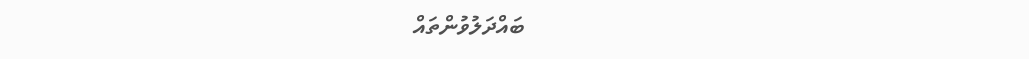ބައްދަލުވުންތައް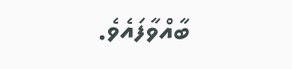ބާއްވާފައެވެ.